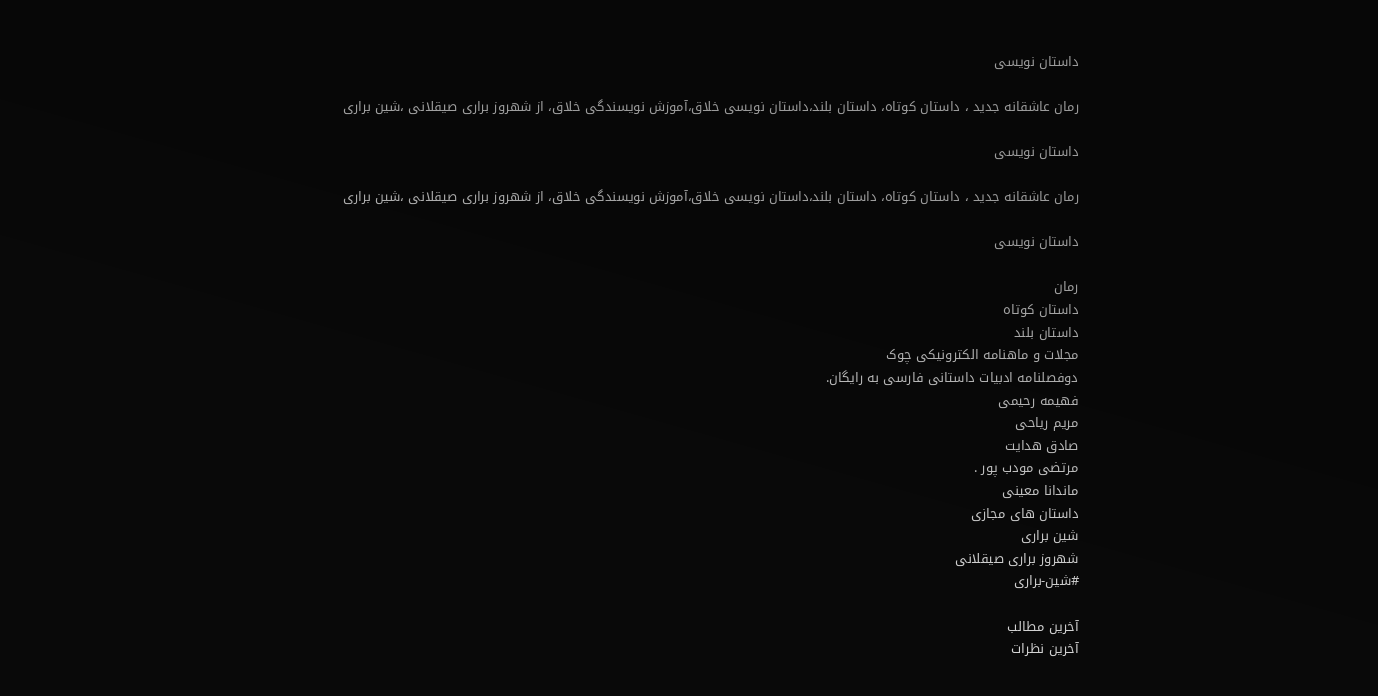داستان نویسی

رمان عاشقانه جدید ، داستان کوتاه، داستان بلند،داستان نویسی خلاق،آموزش نویسندگی خلاق، از شهروز براری صیقلانی ،شین براری

داستان نویسی

رمان عاشقانه جدید ، داستان کوتاه، داستان بلند،داستان نویسی خلاق،آموزش نویسندگی خلاق، از شهروز براری صیقلانی ،شین براری

داستان نویسی

رمان
داستان کوتاه
داستان بلند
مجلات و ماهنامه الکترونیکی چوک
دوفصلنامه ادبیات داستانی فارسی به رایگان.
فهیمه رحیمی
مریم ریاحی
صادق هدایت
مرتضی مودب پور .
ماندانا معینی
داستان های مجازی
شین براری
شهروز براری صیقلانی
#شین-براری

آخرین مطالب
آخرین نظرات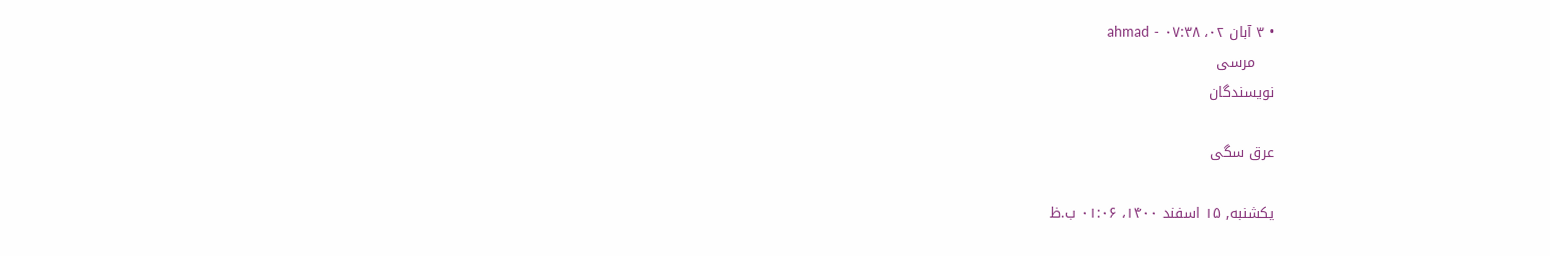• ۳ آبان ۰۲، ۰۷:۳۸ - ahmad
    مرسی
نویسندگان

عرق سگی

يكشنبه, ۱۵ اسفند ۱۴۰۰، ۰۱:۰۶ ب.ظ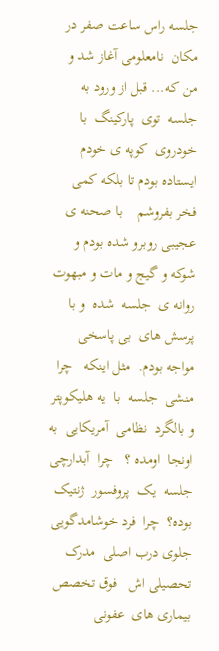جلسه راس ساعت صفر در مکان  نامعلومی آغاز شد و  من که... قبل از ورود به جلسه  توی  پارکینگ  با خودروی  کوپه ی خودم  ایستاده بودم تا بلکه کمی فخر بفروشم    با صحنه ی عجیبی روبرو شده بودم و شوکه و گیج و مات و مبهوت  روانه ی  جلسه  شده  و با پرسش های  بی پاسخی  مواجه بودم.  مثل اینکه   چرا  منشی  جلسه  با  یه هلیکوپتر و بالگرد  نظامی  آمریکایی  به  اونجا  اومده ؟   چرا  آبدارچی  جلسه  یک  پروفسور  ژنتیک  بوده؟  چرا  فرد خوشامدگویی  جلوی درب اصلی  مدرک  تحصیلی اش   فوق تخصص  بیماری های  عفونی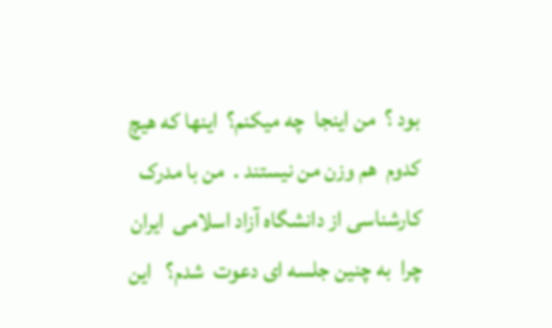بود ؟  من اینجا  چه میکنم؟  اینها که هیچ کدوم  هم وزن من نیستند .  من با مدرک کارشناسی از دانشگاه آزاد اسلامی  ایران   چرا  به چنین جلسه ای دعوت  شدم؟   این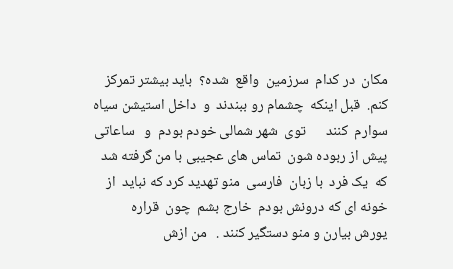مکان  در کدام  سرزمین  واقع  شده؟  باید بیشتر تمرکز کنم.  قبل اینکه  چشمام رو ببندند  و  داخل استیشن سیاه  سوارم  کنند      توی  شهر شمالی خودم بودم  و   ساعاتی پیش از ربوده شون  تماس های عجیبی با من گرفته شد که  یک فرد  با زبان  فارسی  منو تهدید کرد که نباید  از خونه ای که درونش بودم  خارج بشم  چون  قراره  یورش بیارن و منو دستگیر کنند .   من ازش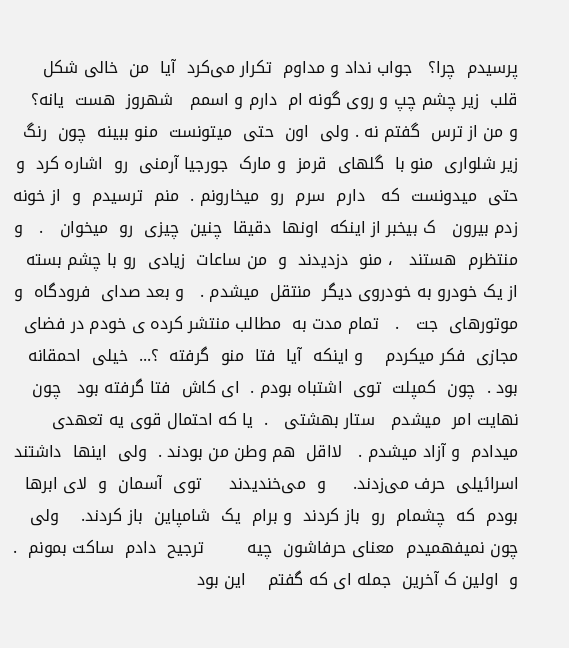پرسیدم  چرا؟   جواب نداد و مداوم  تکرار می‌کرد  آیا  من  خالی شکل  قلب  زیر چشم چپ و روی گونه ام  دارم و اسمم   شهروز  هست  یانه؟   و من از ترس  گفتم نه . ولی  اون  حتی  میتونست  منو ببینه  چون  رنگ  زیر شلواری  منو با  گلهای  قرمز  و مارک  جورجیا آرمنی‌  رو  اشاره کرد  و  حتی  میدونست  که   دارم  سرم  رو  میخارونم .  منم  ترسیدم  و  از خونه  زدم بیرون   ک بیخبر از اینکه  اونها  دقیقا  چنین  چیزی  رو  میخوان   .   و منتظرم  هستند   ، منو  دزدیدند  و  من ساعات  زیادی  رو با چشم بسته  از یک خودرو به خودروی دیگر  منتقل  میشدم .   و بعد صدای  فرودگاه  و  موتورهای  جت   .   تمام مدت به  مطالب منتشر کرده ی خودم در فضای مجازی  فکر میکردم    و اینکه  آیا  فتا  منو  گرفته  ؟...  خیلی  احمقانه  بود .  چون  کمپلت  توی  اشتباه بودم .  ای کاش  فتا گرفته بود ‌  چون  نهایت امر  میشدم   ستار بهشتی ‌  .  یا که احتمال قوی یه تعهدی میدادم  و آزاد میشدم .   لااقل  هم وطن من بودند .  ولی  اینها  داشتند  اسرائیلی  حرف می‌زدند.     و  می‌خندیدند ‌    توی  آسمان  و  لای ابرها  بودم  که  چشمام  رو  باز کردند  و برام  یک  شامپاین  باز کردند.    ولی چون نمیفهمیدم  معنای حرفاشون  چیه        ترجیح  دادم  ساکت بمونم  .  و  اولین ک آخرین  جمله ای که گفتم    این بود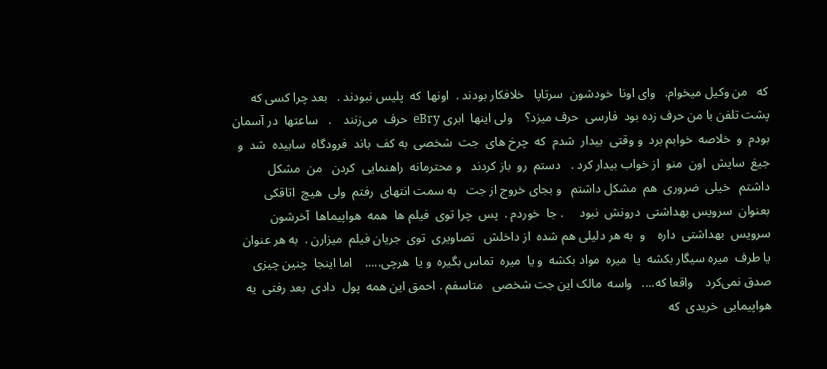که   من وکیل میخوام.   وای اونا  خودشون  سرتاپا   خلافکار بودند .  اونها  که  پلیس نبودند .   بعد چرا کسی که پشت تلفن با من حرف زده بود  فارسی  حرف میزد؟    ولی اینها  ابری eBry  حرف  می‌زنند ‌   .   ساعتها  در آسمان  بودم  و  خلاصه  خوابم برد  و وقتی  بیدار  شدم  که  چرخ های  جت  شخصی  به کف  باند  فرودگاه  سابیده  شد  و جیغ  سایش  اون  منو  از خواب بیدار کرد .   دستم  رو  باز کردند   و محترمانه  راهنمایی  کردن ‌  من  مشکل داشتم ‌  خیلی  ضروری  هم  مشکل داشتم   و بجای خروج از جت   به سمت انتهای  رفتم  ولی  هیچ  اتاقکی بعنوان  سرویس بهداشتی  درونش  نبود ‌    . جا  خوردم .  پس  چرا توی  فیلم ها  همه  هواپیماها  آخرشون  سرویس  بهداشتی  داره    و  به هر دلیلی هم شده  از داخلش   تصاویری  توی  جریان فیلم  میزارن .  به هر عنوان  یا طرف  میره سیگار بکشه  یا  میره  مواد بکشه  و یا  میره  تماس بگیره  و یا  هرچی.....    اما اینجا  چنین چیزی صدق نمی‌کرد ‌   واقعا که....   واسه  مالک این جت شخصی   متاسفم . احمق این همه  پول  دادی  بعد رفتی  یه هواپیمایی  خریدی  که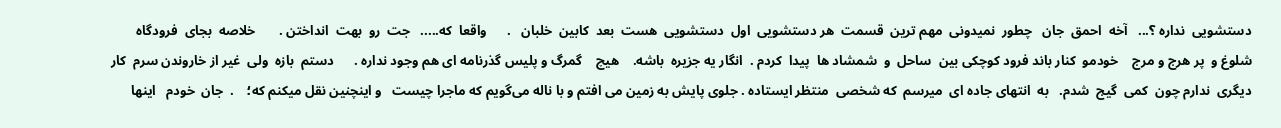دستشویی  نداره ؟...   آخه  احمق  جان   چطور  نمیدونی  مهم ترین  قسمت  هر دستشویی  اول  دستشویی  هست  بعد  کابین  خلبان ‌  .      واقعا  که.....   جت  رو  بهت  انداختن .       خلاصه  بجای  فرودگاه  شلوغ و  پر هرج و مرج    خودمو  کنار باند فرود کوچکی بین  ساحل  و  شمشاد ها  پیدا  کردم .  انگار یه جزیره  باشه.    هیچ    گمرگ و پلیس گذرنامه ای هم وجود نداره .      دستم  بازه  ولی  غیر از خاروندن سرم  کار دیگری  ندارم چون  کمی  گیج  شدم.   به  انتهای جاده ای  میرسم  که شخصی  منتظر ایستاده . جلوی پایش به زمین می افتم و با ناله می‌گویم که ماجرا چیست   و اینچنین نقل میکنم که؛    .  جان  خودم   اینها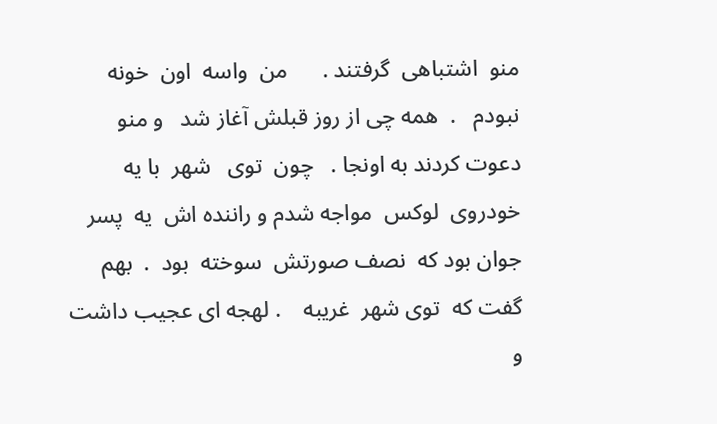منو  اشتباهی  گرفتند .      من  واسه  اون  خونه  نبودم   .  همه چی از روز قبلش آغاز شد   و منو دعوت کردند به اونجا .   چون  توی   شهر  با یه  خودروی  لوکس  مواجه شدم و راننده اش  یه  پسر جوان بود که  نصف صورتش  سوخته  بود  .  بهم گفت که  توی شهر  غریبه ‌   . لهجه ای عجیب داشت  و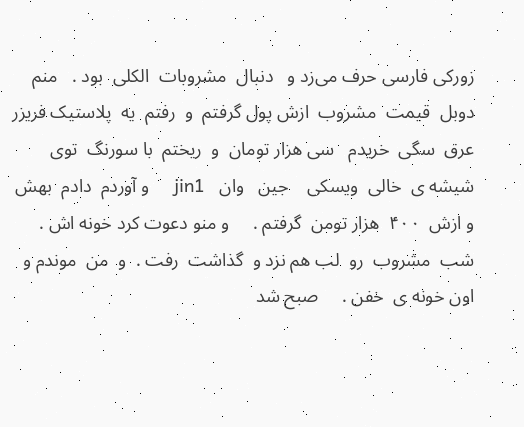زورکی فارسی حرف می‌زد و   دنبال  مشروبات  الکلی  بود .   منم  دوبل  قیمت  مشروب  ازش پول گرفتم  و  رفتم  یه  پلاستیک فریزر  عرق  سگی  خریدم   سی هزار تومان  و  ریختم  با سورنگ  توی  شیشه ی  خالی  ویسکی    جین   وان   jin1     و آوردم  دادم  بهش  و ازش  ۴۰۰  هزار تومن  گرفتم .     و منو دعوت کرد خونه اش .  شب  مشروب  رو  لب هم نزد و  گذاشت  رفت .  و  من  موندم و اون خونه ی  خفن .     صبح شد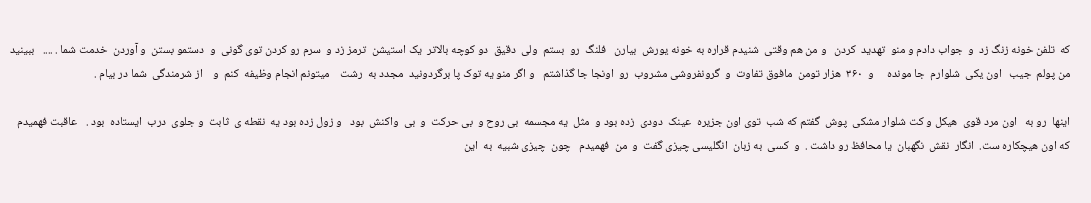که  تلفن خونه زنگ زد  و  جواب دادم و منو  تهدید  کردن ‌  و من هم وقتی  شنیدم قراره به خونه یورش  بیارن   فلنگ  رو  بستم  ولی  دقیق  دو کوچه بالاتر  یک استیشن  ترمز زد و  سرم رو کردن توی گونی  و  دستمو بستن  و آوردن  خدمت شما ‌. ....   ببینید  من پولم  جیب   اون یکی  شلوارم  جا مونده     و  ۳۶۰  هزار تومن  مافوق تفاوت  و  گرونفروشی مشروب  رو  اونجا جا گذاشتم   و اگر منو یه توک پا برگردونید  مجدد به  رشت    میتونم انجام وظیفه  کنم  و    از شرمندگی  شما در بیام .

اینها  رو به   اون مرد قوی  هیکل و کت شلوار مشکی  پوش  گفتم که شب  توی اون جزیره  عینک  دودی  زده بود و  مثل  یه مجسمه  بی روح و  بی حرکت  و  بی  واکنش  بود ‌  و زول زده بود یه  نقطه ی  ثابت  و جلوی  درب  ایستاده  بود .   عاقبت فهمیدم که اون هیچکاره‌ ست.  انگار  نقش  نگهبان  یا محافظ رو داشت .  و  کسی  به زبان  انگلیسی چیزی گفت  و  من  فهمیدم   چون  چیزی شبیه  به  این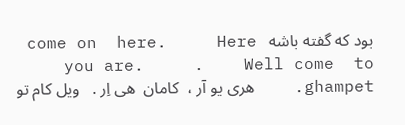بود که گفته باشه   come on  here.     Here you are.     .    Well come  to ghampet.    هری یو آر ،  کامان  هی اِر .   ویل کام تو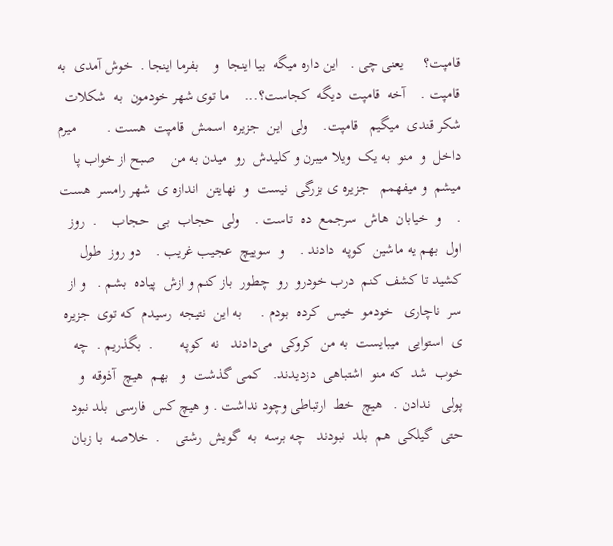قامپت؟     یعنی چی .   این داره میگه  بیا اینجا  و    بفرما اینجا .  خوش آمدی  به  قامپت .    آخه  قامپت  دیگه  کجاست؟...    ما توی شهر خودمون  به  شکلات  شکر قندی  میگیم   قامپت.    ولی  این  جزیره  اسمش  قامپت  هست .        میرم داخل  و  منو  به یک  ویلا میبرن و کلیدش  رو  میدن به من ‌   صبح از خواب پا میشم  و میفهمم   جزیره ی بزرگی  نیست  و  نهایتن  اندازه ی  شهر رامسر  هست .    و  خیابان  هاش  سرجمع  ده  تاست .    ولی  حجاب  بی  حجاب ‌   .  روز اول  بهم یه ماشین  کوپه  دادند .    و  سوییچ  عجیب غریب .    دو روز  طول کشید تا کشف کنم  درب خودرو  رو  چطور  باز کنم و ازش  پیاده  بشم .   و از سر  ناچاری   خودمو  خیس  کرده  بودم .     به این  نتیجه  رسیدم  که توی  جزیره ی  استوایی  میبایست  به من  کروکی  می‌دادند ‌  نه  کوپه ‌      .  بگذریم .  چه خوب  شد  که منو  اشتباهی  دزدیدند.   کمی گذشت  و   بهم  هیچ  آذوقه  و  پولی   ندادن .   هیچ  خط  ارتباطی وچود نداشت . و هیچ کس  فارسی  بلد نبود ‌    حتی  گیلکی  هم  بلد  نبودند   چه برسه  به  گویش  رشتی ‌   .  خلاصه  با زبان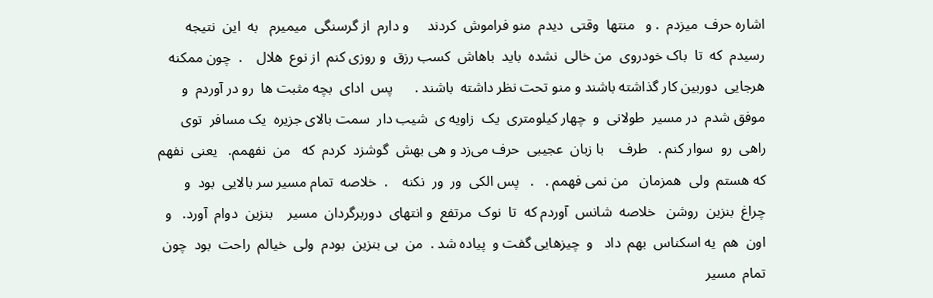اشاره حرف  میزدم  . و   منتها  وقتی  دیدم  منو فراموش  کردند     و دارم  از گرسنگی  میمیرم   به  این  نتیجه  رسیدم  که  تا  باک خودروی  من خالی  نشده  باید  باهاش  کسب رزق  و روزی کنم ‌ از نوع  هلال ‌   .  چون ممکنه  هرجایی  دوربین کار گذاشته باشند و منو تحت نظر داشته  باشند .      پس  ادای  بچه مثبت ها  رو در آوردم  و  موفق شدم  در مسیر  طولانی  و  چهار کیلومتری  یک  زاویه ی  شیب دار  سمت بالای جزیره  یک مسافر  توی  راهی  رو  سوار کنم .   طرف    با زبان  عجیبی  حرف می‌زد و هی بهش  گوشزد  کردم  که   من  نفهمم.   یعنی  نفهم که هستم  ولی  همزمان   من نمی فهمم .   .   پس الکی  ور  ور  نکنه ‌   .  خلاصه  تمام مسیر سر بالایی  بود  و  چراغ  بنزین  روشن   خلاصه  شانس  آوردم که  تا  نوک  مرتفع  و انتهای  دوربرگردان  مسیر    بنزین  دوام  آورد.   و  اون  هم  یه اسکناس  بهم  داد ‌  و  چیزهایی گفت و  پیاده شد .  من  بی بنزین  بودم  ولی  خیالم  راحت  بود  چون  تمام  مسیر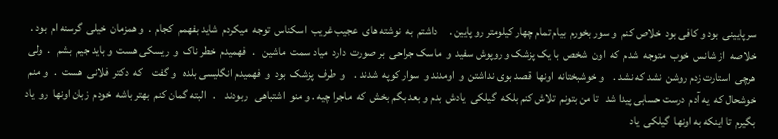سرپایینی  بود و کافی بود  خلاص کنم  و سور بخورم  بیام تمام چهار کیلومتر رو پایین .     داشتم  به  نوشته های  عجیب غریب  اسکناس  توجه  میکردم  شاید بفهمم  کجام  .  و همزمان  خیلی  گرسنه ام  بود .        خلاصه  از شانس  خوب  متوجه  شدم  که  اون  شخص  با یک پزشک و روپوش سفید  و  ماسک جراحی  بر صورت  دارد  میاد سمت  ماشین ‌  .   فهمیدم  خطر ناک  و  ریسکی هست  و باید جیم  بشم ‌  .  ولی  هرچی  استارت زدم روشن  نشد که نشد .    و خوشبختانه  اونها  قصد بوی نداشتن  و  اومدند و  سوار کوپه  شدند .    و  طرف  پزشک  بود  و  فهمیدم انگلیسی بلده ‌  و گفت    که  دکتر  فلانی  هست  .   و منم  خوشحال که  یه آدم  درست حسابی پیدا شد   تا من بتونم  تلاش کنم بلکه  گیلکی  یادش  بدم و بعد بگم بخش  که  ماجرا چیه . و منو  اشتباهی   ربودند ‌   .   البته گمان کنم  بهتر باشه  خودم  زبان اونها  رو  یاد بگیرم  تا اینکه به اونها  گیلکی  یاد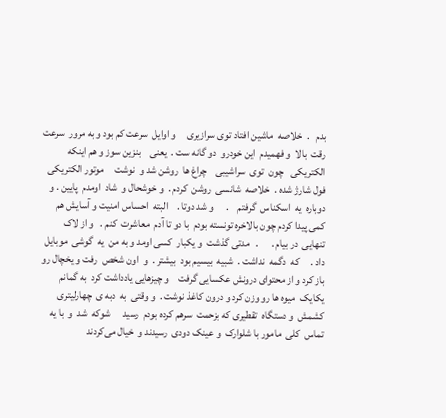بدم ‌  .  خلاصه  ماشین افتاد توی سرازیری ‌    و اوایل  سرعت کم بود و به مرور  سرعت  رقت  بالا  و فهمیدم  این خودرو  دو گانه ست .  یعنی    بنزین سوز و هم اینکه  الکتریکی ‌  چون  توی  سراشیبی    چراغ ها  روشن شد و  نوشت     موتور الکتریکی  فول شارژ شده .  خلاصه  شانسی  روشن  کردم .  و خوشحال و  شاد  اومدم  پایین . و دوباره  یه  اسکناس  گرفتم ‌   .      و شد دوتا .    البته  احساس امنیت و آسایش هم کمی پیدا کردم چون بالاخره تونسته بودم  با دو تا آدم  معاشرت  کنم .   و از لاک تنهایی  در بیام .      .   مدتی گذشت  و یکبار  کسی اومد و به من  یه  گوشی  موبایل  داد .     که  دگمه  نداشت .  شبیه  بیسیم بود  بیشتر .  و  اون شخص  رفت و یخچال رو باز کرد و از محتوای درونش عکسایی گرفت ‌   و چیزهایی یادداشت کرد ‌ به گمانم یکایک  میوه ها رو وزن کرد و درون کاغذ نوشت .  و وقتی  به  دبه ی  چهارلیتری‌   کشمش  و دستگاه  تقطیری که بزحمت  سرهم کرده بودم  رسید      شوکه  شد  و  با یه تماس  کلی  مامور با شلوارک  و عینک دودی  رسیدند و  خیال می‌کردند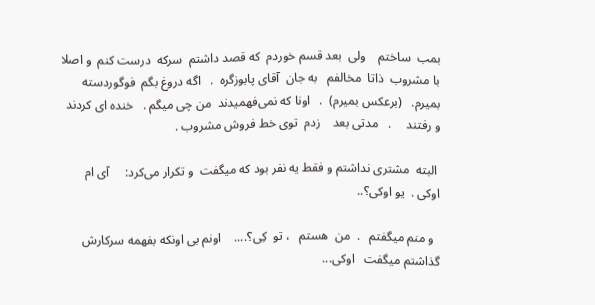بمب  ساختم ‌   ولی  بعد قسم خوردم  که قصد داشتم  سرکه  درست کنم ‌ و اصلا با مشروب  ذاتا  مخالفم ‌  به جان  آقای پابوزگره‌  .   اگه دروغ بگم  فوگوردسته‌‌   بمیرم.   (برعکس بمیرم)  .   اونا که نمی‌فهمیدند  من چی میگم .   خنده ای کردند  و رفتند ‌    .   مدتی بعد    زدم  توی خط فروش مشروب .

 البته  مشتری نداشتم و فقط یه نفر بود که میگفت  و تکرار می‌کرد:     آی ام  اوکی .  یو اوکی؟‌..

  و منم میگفتم   .  من  هستم   ، تو  کِی؟....    اونم بی اونکه بفهمه سرکارش گذاشتم میگفت   اوکی...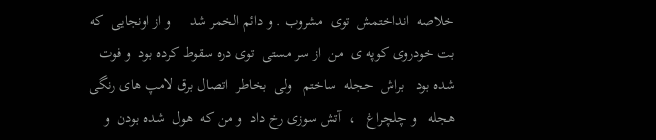خلاصه  انداختمش  توی  مشروب . و دائم الخمر شد ‌    و از اونجایی  که  بت خودروی کوپه ی  من  از سر مستی  توی دره سقوط کرده بود  و فوت شده بود   براش  حجله  ساختم   ولی  بخاطر  اتصال برق لامپ های رنگی  هجله   و چلچراغ   ،  آتش سوزی رخ داد  و من که  هول  شده بودن  و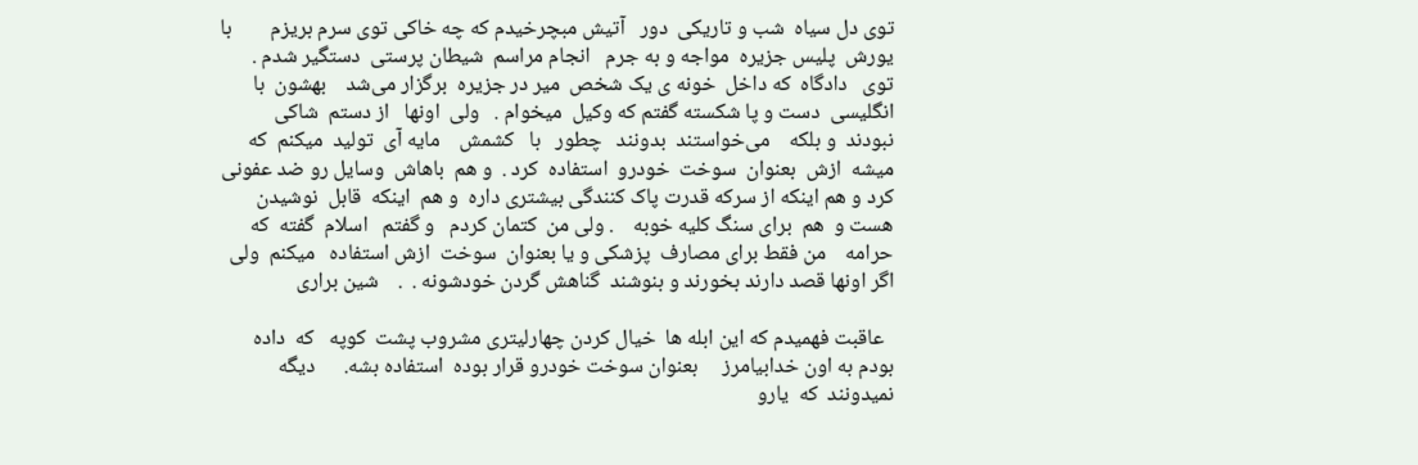توی دل سیاه  شب و تاریکی  دور   آتیش مبچرخیدم که چه خاکی توی سرم بریزم        با  یورش  پلیس جزیره  مواجه و به جرم   انجام مراسم  شیطان پرستی  دستگیر شدم .   توی   دادگاه  که داخل  خونه ی یک شخص  میر در جزیره  برگزار می‌شد    بهشون  با انگلیسی  دست و پا شکسته گفتم که وکیل  میخوام .   ولی  اونها   از دستم  شاکی  نبودند  و بلکه    می‌خواستند  بدونند   چطور   با   کشمش    مایه آی  تولید  میکنم  که  میشه  ازش  بعنوان  سوخت  خودرو  استفاده  کرد .  و هم  باهاش  وسایل رو ضد عفونی کرد و هم اینکه از سرکه قدرت پاک کنندگی بیشتری داره  و هم  اینکه  قابل  نوشیدن  هست و  هم  برای سنگ کلیه خوبه ‌   . ولی من  کتمان کردم   و گفتم   اسلام  گفته  که  حرامه ‌   من فقط برای مصارف  پزشکی و یا بعنوان  سوخت  ازش استفاده   میکنم  ولی اگر اونها قصد دارند بخورند و بنوشند  گناهش گردن خودشونه .  .    شین براری

  عاقبت فهمیدم که این ابله ها  خیال کردن چهارلیتری مشروب پشت  کوپه   که  داده بودم به اون خدابیامرز     بعنوان سوخت خودرو قرار بوده  استفاده بشه.      دیگه  نمیدونند  که  یارو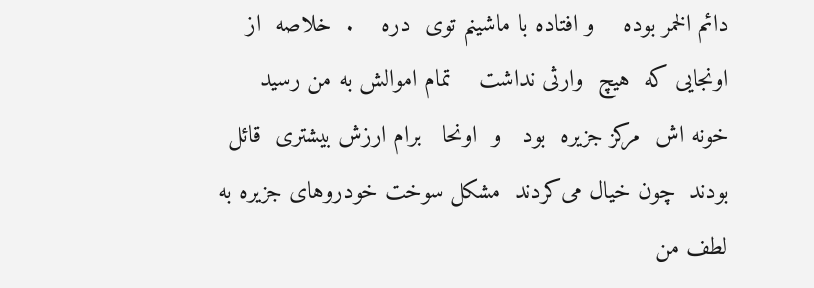دائم الخمر بوده ‌   و افتاده با ماشینم توی  دره ‌   .  خلاصه  از اونجایی که  هیچ  وارثی نداشت    تمام اموالش به من رسید‌  خونه اش  مرکز جزیره  بود ‌  و  اونحا   برام ارزش بیشتری  قائل بودند  چون خیال می‌کردند  مشکل سوخت خودروهای جزیره به لطف من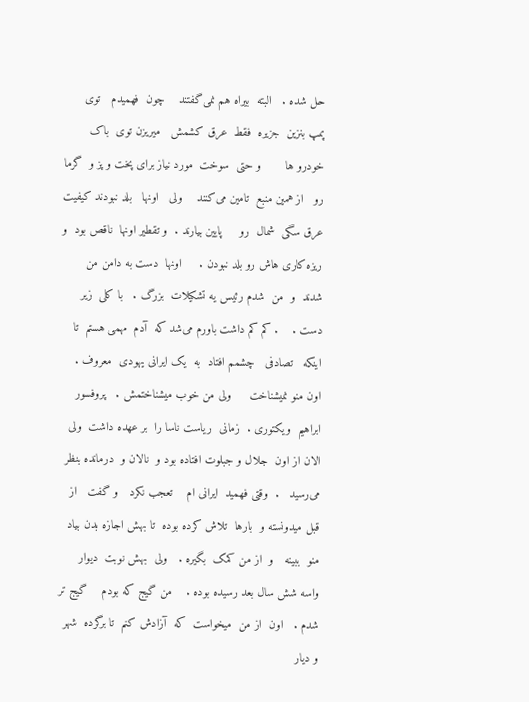حل شده .   البته  بیراه هم نمی‌گفتند    چون  فهمیدم   توی  پمپ بنزین  جزیره  فقط  عرق کشمش   میریزن توی  باک  خودرو ها ‌      و حتی  سوخت  مورد نیاز برای پخت و پز و  گرما   رو   از همین منبع  تامین می‌کنند ‌   ولی   اونها   بلد نبودند کیفیت  عرق سگی  شمال  رو     پایین بیارند .  و تقطیر اونها  ناقص بود  و  ریزه کاری هاش رو بلد نبودن .     اونها  دست به دامن من شدند  و  من  شدم رئیس یه تشکیلات  بزرگ .   با کلی  زیر دست .    . کم کم داشت باورم می‌شد که  آدم  مهمی هستم  تا اینکه   تصادفی   چشمم افتاد  به  یک ایرانی یهودی  معروف .    اون منو نمیشناخت ‌    ولی من خوب میشناختمش .   پروفسور  ابراهیم  ویکتوری .  زمانی  ریاست ناسا را  بر عهده داشت  ولی  الان از اون  جلال و جبلوت افتاده بود و  نالان و  درمانده بنظر  می‌رسید   .  وقتی فهمید  ایرانی ام ‌   تعجب نکرد   و گفت   از قبل میدونسته و  بارها  تلاش کرده بوده  تا بهش اجازه بدن بیاد منو  ببینه   و  از من کمک  بگیره .   ولی  بهش نوبت  دیوار واسه شش سال بعد رسیده بوده .    من گیج که بودم    گیج تر شدم .   اون  از من  میخواست  که  آزادش کنم  تا برگرده  شهر و دیار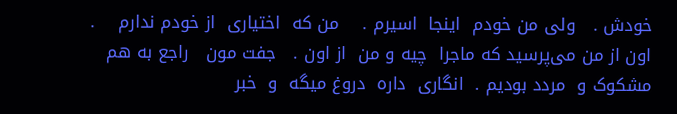خودش .   ولی من خودم  اینجا  اسیرم .    من که  اختیاری  از خودم ندارم ‌   .   اون از من می‌پرسید که ماجرا  چیه و من  از اون .   جفت مون   راجع به هم  مشکوک و  مردد بودیم .  انگاری  داره  دروغ میگه  و  خبر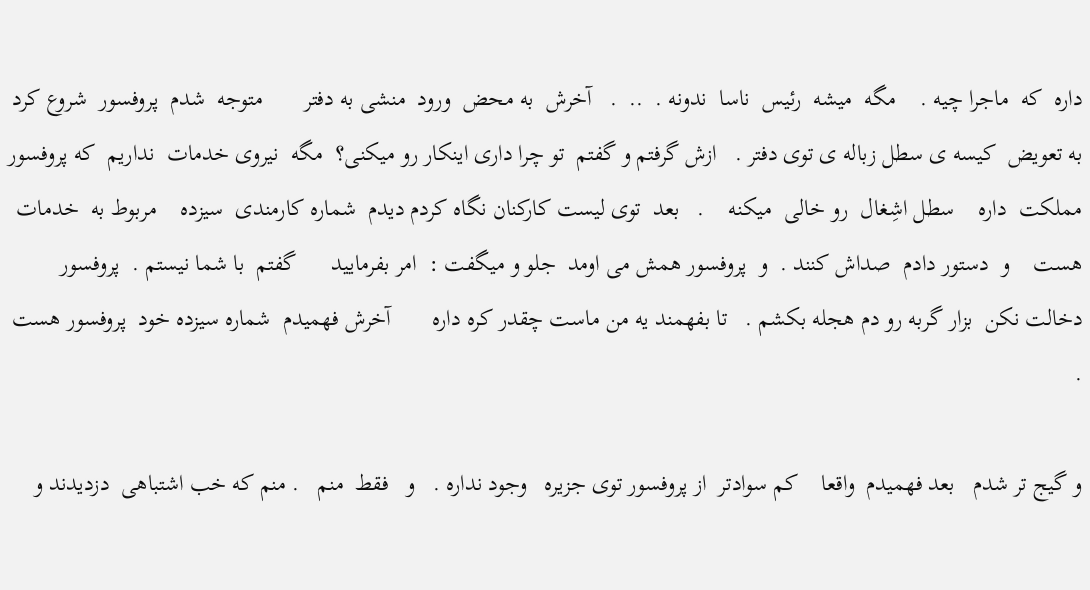داره  که  ماجرا چیه .    مگه  میشه  رئیس  ناسا  ندونه .  ..  .   آخرش  به محض  ورود  منشی به دفتر       متوجه  شدم  پروفسور  شروع کرد  به تعویض  کیسه ی سطل زباله ی توی دفتر .   ازش گرفتم و گفتم  تو چرا داری اینکار رو میکنی؟  مگه  نیروی خدمات  نداریم  که پروفسور  مملکت  داره    سطل اشِغال  رو خالی  میکنه ‌   .   بعد  توی لیست کارکنان نگاه کردم دیدم  شماره کارمندی  سیزده    مربوط به  خدمات  هست ‌   و  دستور دادم  صداش کنند .  و  پروفسور همش می اومد  جلو و میگفت :  امر بفرمایید ‌     گفتم  با شما نیستم .  پروفسور دخالت نکن ‌ بزار گربه رو دم هجله بکشم .   تا بفهمند یه من ماست چقدر کره داره ‌      آخرش فهمیدم  شماره سیزده خود  پروفسور هست .

و گیج تر شدم   بعد فهمیدم  واقعا    کم سوادتر  از پروفسور توی جزیره   وجود نداره .   و   فقط  منم   . منم که خب اشتباهی  دزدیدند و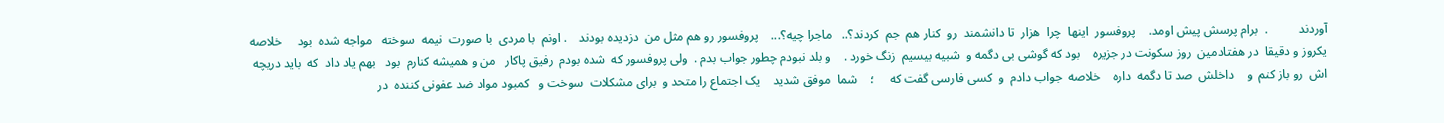آوردند ‌         .  برام پرسش پیش اومد.    پروفسور  اینها  چرا  هزار  تا دانشمند  رو  کنار هم  جم  کردند؟..   ماجرا چیه؟...    پروفسور رو هم مثل من  دزدیده بودند ‌   . اونم  با مردی  با صورت  نیمه  سوخته   مواجه شده  بود ‌    خلاصه    یکروز و دقیقا  در هفتادمین  روز سکونت در جزیره    بود که گوشی بی دگمه و  شبیه بیسیم  زنگ خورد .    و بلد نبودم چطور جواب بدم .  ولی پروفسور که  شده بودم  رفیق پاکار   من و همیشه کنارم  بود   بهم یاد داد  که  باید دریچه اش  رو باز کنم  و    داخلش  صد تا دگمه  داره ‌   خلاصه  جواب دادم  و  کسی فارسی گفت که     ؛    شما  موفق شدید    یک اجتماع را متحد و  برای مشکلات  سوخت و   کمبود مواد ضد عفونی کننده  در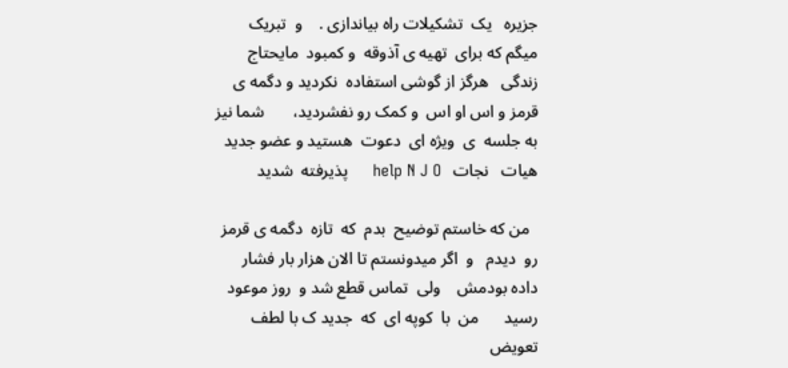جزیره   یک  تشکیلات راه بیاندازی .    و  تبریک میگم که برای  تهیه ی آذوقه  و کمبود  مایحتاج  زندگی   هرگز از گوشی استفاده  نکردید و دگمه ی قرمز و اس او اس  و کمک رو نفشردید،       شما نیز به جلسه  ی  ویژه ای  دعوت  هستید و عضو جدید  هیات   نجات   help N J O     پذیرفته  شدید ‌

  من که خاستم توضیح  بدم  که  تازه  دگمه ی قرمز  رو  دیدم   و  اگر میدونستم تا الان هزار بار فشار داده بودمش    ولی  تماس قطع شد و  روز موعود رسید ‌     من  با  کوپه ای  که  جدید ک با لطف   تعویض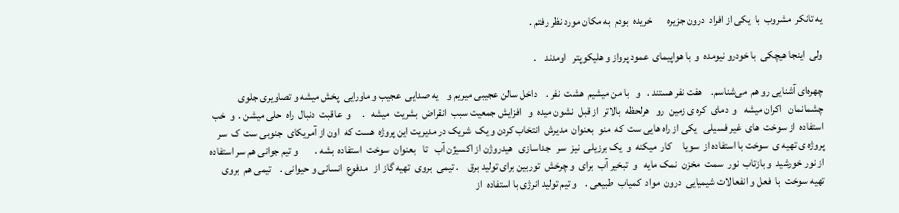یه تانکر  مشروب  با  یکی از افراد  درون جزیره       خریده  بودم  به مکان مورد نظر رفتم .

ولی  اینجا هیچکی  با خودرو نیومده  و  با هواپیمای  عمود پرواز و هلیکوپتر   اومدند ‌   .

چهره‌ای آشنایی رو هم  می‌شناسم.    هفت نفر هستند .   و   با من میشیم  هشت  نفر .    داخل سالن عجیبی میریم و    یه صدایی  عجیب و ماورایی  پخش میشه و تصاویری جلوی  چشمانمان   اکران میشه   و  دمای  کره ی زمین  رو   هرلحظه  بالاتر  از قبل  نشون میده  و   افزایش جمعیت سبب  انقراض  بشریت  میشه ‌  .     و  عاقبت  دنبال  راه  حلی میشن .  و  خب  استفاده  از سوخت  های  غیر فسیلی   یکی از راه هایی ست  که  منو  بعنوان  مدیرش  انتخاب کردن و یک  شریک در مدیریت این پروژه  هست که  اون از آمریکای  جنوبی ست  ک  سر  پروژه ی تهیه ی  سوخت با استفاده از  سویا     کار  میکنه  و  یک برزیلی  نیز  سر   جداسازی   هیدروژن از اکسیژن آب   تا   بعنوان  سوخت  استفاده  بشه .        و تیم جوانی هم سر استفاده از نور خورشید  و بازتاب  نور  سمت  مخزن  نمک مایه   و  تبخیر آب  برای  و چرخش  توربین برای تولید برق ‌   . تیمی  بروی  تهیه گاز از   مدفوع  انسانی و حیوانی .    تیمی هم  بروی  تهیه سوخت  با  فعل و انفعالات شیمیایی  درون  مواد  کمیاب  طبیعی .    و تیم تولید انرژی با استفاده  از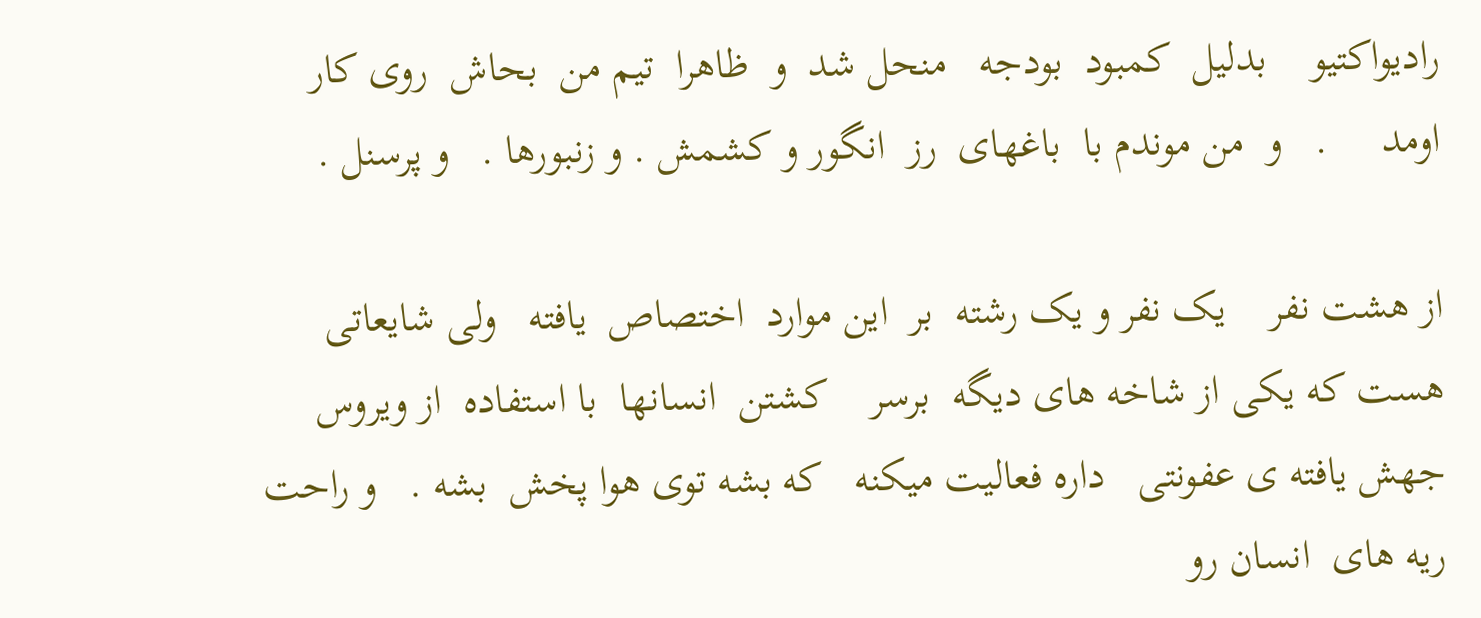رادیواکتیو    بدلیل  کمبود  بودجه   منحل شد  و  ظاهرا  تیم من  بحاش  روی کار اومد ‌    .   و  من موندم با  باغهای  رز  انگور و کشمش . و زنبورها .   و پرسنل .

از هشت نفر    یک نفر و یک رشته  بر  این موارد  اختصاص  یافته   ولی شایعاتی  هست که یکی از شاخه های دیگه  برسر    کشتن  انسانها  با استفاده  از ویروس جهش یافته ی عفونتی   داره فعالیت میکنه   که بشه توی هوا پخش  بشه .   و راحت  ریه های  انسان رو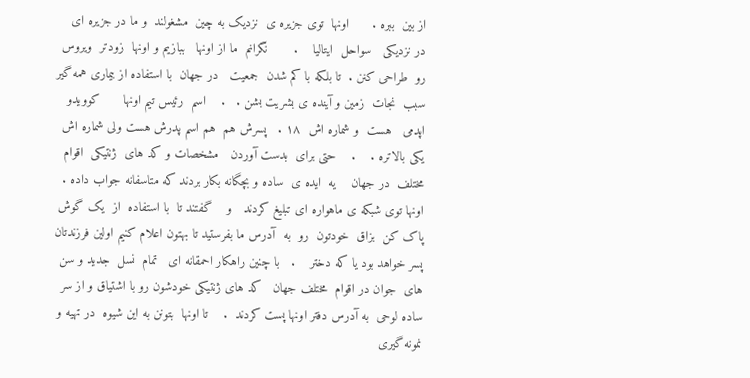از بین  ببره .      اونها  توی جزیره ی  نزدیک به چین  مشغولند  و ما در جزیره ای  در نزدیکی   سواحل  ایتالیا ‌   .       نگرانم  ما از اونها   ببازیم و اونها  زودتر  ویروس  رو  طراحی کنن .  تا بلکه با کم شدن  جمعیت   در جهان  با استفاده از بیماری همه گیر    سبب  نجات  زمین و آینده ی بشریت بشن .   .    اسم  رئیس تیم اونها      کوویدو  اپدمی‌   هست  و شماره اش  ۱۸ .   پسرش هم  هم اسم پدرش هست ولی شماره اش یکی بالاتره .    .    حتی برای  بدست آوردن   مشخصات و کد های  ژنتیکی  اقوام  مختلف  در جهان    یه  ایده ی  ساده و بچگانه بکار بردند که متاسفانه جواب داده .    اونها توی شبکه ی ماهواره ای تبلیغ کردند   و    گفتند تا  با استفاده  از  یک گوش پاک کن  بزاق  خودتون  رو  به  آدرس ما بفرستید تا بهتون اعلام کنیم اولین فرزندتان   پسر خواهد بود یا که دختر ‌   .   با چنین راهکار احمقانه ای   تمام  نسل  جدید و سن  های  جوان در اقوام  مختلف جهان   کد های ژنتیکی خودشون رو با اشتیاق و از سر ساده لوحی  به آدرس دفتر اونها پست کردند  .    تا اونها  بتونن به این شیوه  در تهیه و نمونه گیری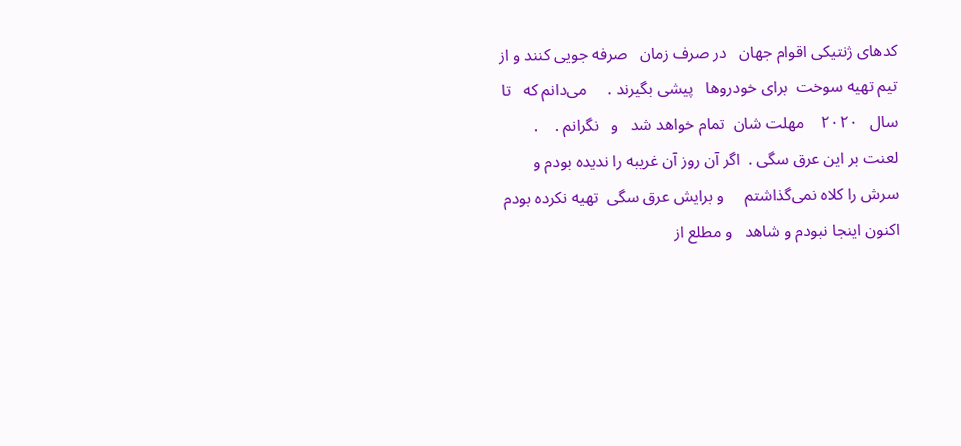کدهای ژنتیکی اقوام جهان   در صرف زمان   صرفه جویی کنند و از تیم تهیه سوخت  برای خودروها   پیشی بگیرند .     می‌دانم که   تا سال   ۲۰۲۰    مهلت شان  تمام خواهد شد   و   نگرانم .    .        لعنت بر این عرق سگی .  اگر آن روز آن غریبه را ندیده بودم و سرش را کلاه نمی‌گذاشتم     و برایش عرق سگی  تهیه نکرده بودم     اکنون اینجا نبودم و شاهد   و مطلع از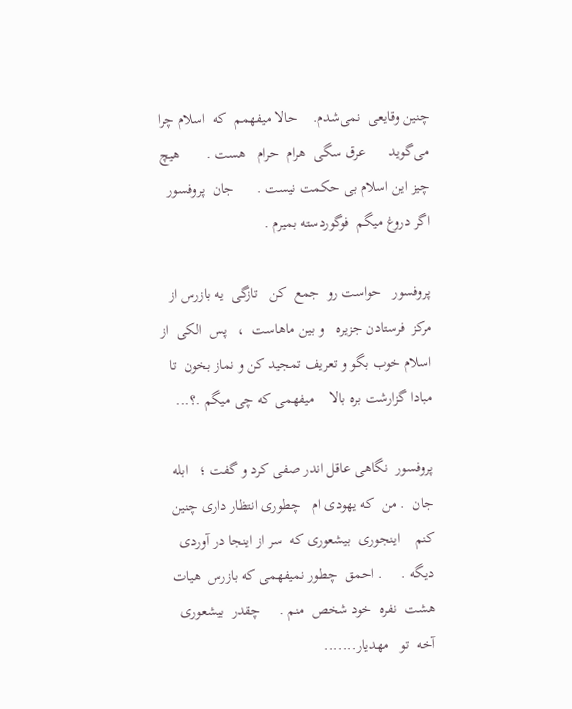چنین وقایعی  نمی‌شدم.    حالا میفهمم  که  اسلام چرا می‌گوید      عرق سگی  هرام  حرام   هست .       هیچ چیز این اسلام بی حکمت نیست .      جان  پروفسور اگر دروغ میگم  فوگوردسته بمیرم .

پروفسور   حواست رو  جمع  کن   تازگی  یه بازرس از مرکز  فرستادن جزیره   و بین ماهاست  ،   پس  الکی  از اسلام خوب بگو و تعریف تمجید کن و نماز بخون  تا مبادا گزارشت بره بالا ‌   میفهمی که چی میگم .؟...

پروفسور  نگاهی عاقل اندر صفی کرد و گفت ؛   ابله  جان  . من  که یهودی ام   چطوری انتظار داری چنین کنم ‌   اینجوری  بیشعوری که  سر از اینجا در آوردی دیگه .     . احمق  چطور نمیفهمی که بازرس  هیات  هشت  نفره  خود شخص  منم .     چقدر  بیشعوری آخه  تو   مهدیار.......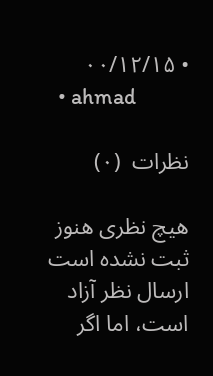• ۰۰/۱۲/۱۵
  • ahmad

نظرات  (۰)

هیچ نظری هنوز ثبت نشده است
ارسال نظر آزاد است، اما اگر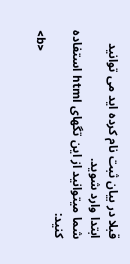قبلا در بیان ثبت نام کرده اید می توانید ابتدا وارد شوید.
شما میتوانید از این تگهای html استفاده کنید:
<b>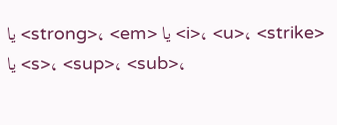یا <strong>، <em> یا <i>، <u>، <strike> یا <s>، <sup>، <sub>،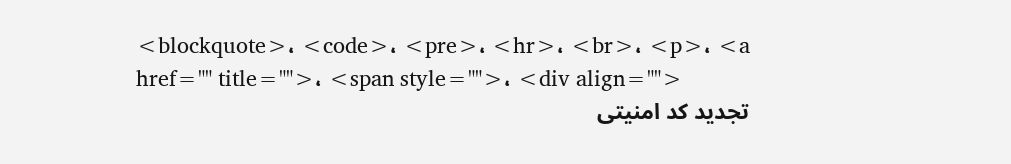<blockquote>، <code>، <pre>، <hr>، <br>، <p>، <a href="" title="">، <span style="">، <div align="">
تجدید کد امنیتی